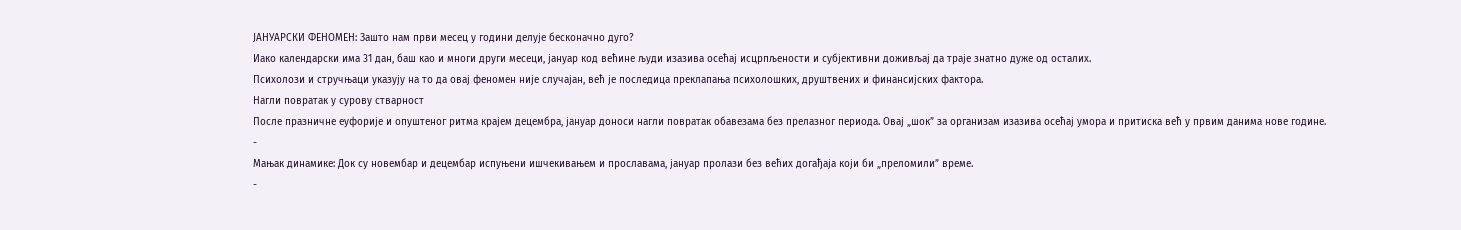ЈАНУАРСКИ ФЕНОМЕН: Зашто нам први месец у години делује бесконачно дуго?
Иако календарски има 31 дан, баш као и многи други месеци, јануар код већине људи изазива осећај исцрпљености и субјективни доживљај да траје знатно дуже од осталих.
Психолози и стручњаци указују на то да овај феномен није случајан, већ је последица преклапања психолошких, друштвених и финансијских фактора.
Нагли повратак у сурову стварност
После празничне еуфорије и опуштеног ритма крајем децембра, јануар доноси нагли повратак обавезама без прелазног периода. Овај „шок” за организам изазива осећај умора и притиска већ у првим данима нове године.
-
Мањак динамике: Док су новембар и децембар испуњени ишчекивањем и прославама, јануар пролази без већих догађаја који би „преломили” време.
-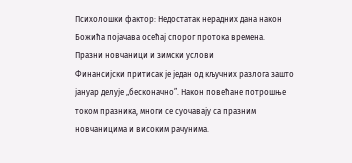Психолошки фактор: Недостатак нерадних дана након Божића појачава осећај спорог протока времена.
Празни новчаници и зимски услови
Финансијски притисак је један од кључних разлога зашто јануар делује „бесконачно”. Након повећане потрошње током празника, многи се суочавају са празним новчаницима и високим рачунима.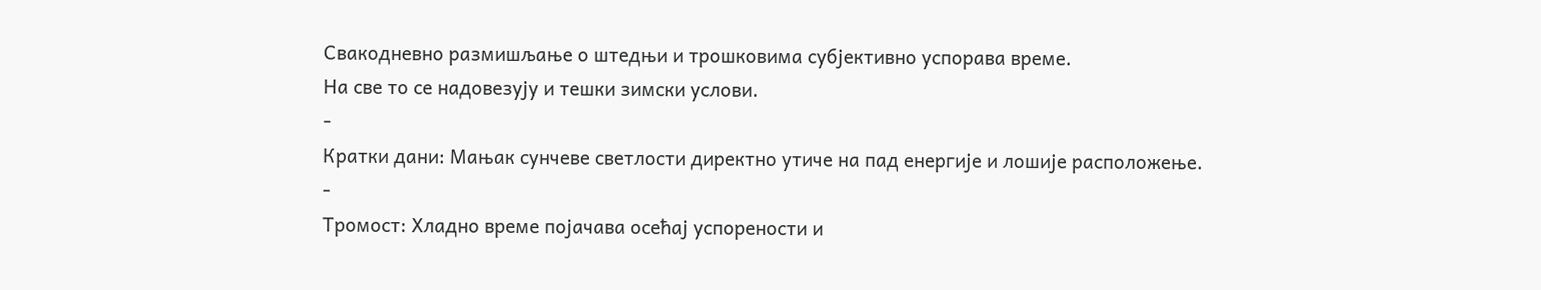Свакодневно размишљање о штедњи и трошковима субјективно успорава време.
На све то се надовезују и тешки зимски услови.
-
Кратки дани: Мањак сунчеве светлости директно утиче на пад енергије и лошије расположење.
-
Тромост: Хладно време појачава осећај успорености и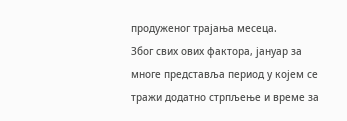продуженог трајања месеца.
Због свих ових фактора, јануар за многе представља период у којем се тражи додатно стрпљење и време за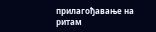прилагођавање на ритам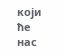који ће нас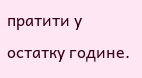пратити у остатку године.